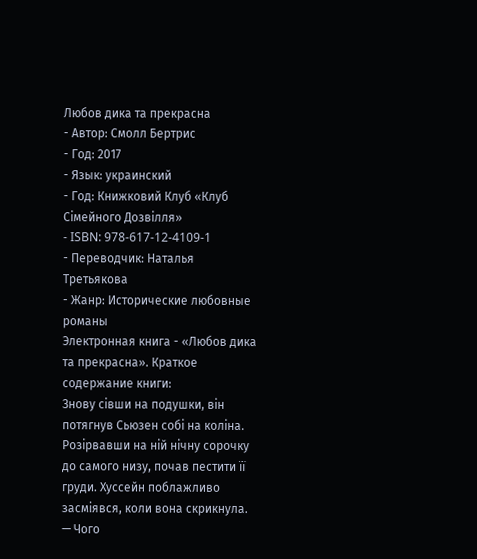Любов дика та прекрасна
- Автор: Смолл Бертрис
- Год: 2017
- Язык: украинский
- Год: Книжковий Клуб «Клуб Сімейного Дозвілля»
- ISBN: 978-617-12-4109-1
- Переводчик: Наталья Третьякова
- Жанр: Исторические любовные романы
Электронная книга - «Любов дика та прекрасна». Краткое содержание книги:
Знову сівши на подушки, він потягнув Сьюзен собі на коліна. Розірвавши на ній нічну сорочку до самого низу, почав пестити її груди. Хуссейн поблажливо засміявся, коли вона скрикнула.
— Чого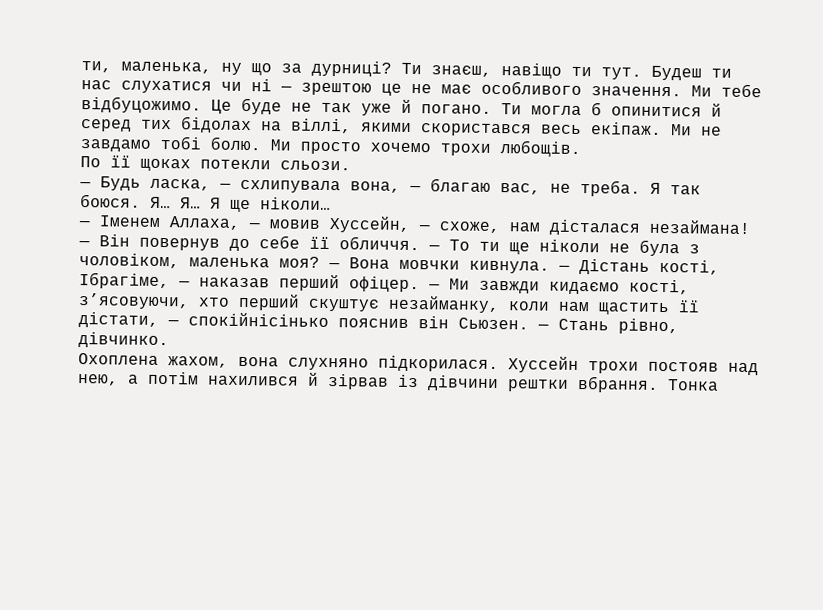ти, маленька, ну що за дурниці? Ти знаєш, навіщо ти тут. Будеш ти нас слухатися чи ні — зрештою це не має особливого значення. Ми тебе відбуцожимо. Це буде не так уже й погано. Ти могла б опинитися й серед тих бідолах на віллі, якими скористався весь екіпаж. Ми не завдамо тобі болю. Ми просто хочемо трохи любощів.
По її щоках потекли сльози.
— Будь ласка, — схлипувала вона, — благаю вас, не треба. Я так боюся. Я… Я… Я ще ніколи…
— Іменем Аллаха, — мовив Хуссейн, — схоже, нам дісталася незаймана! — Він повернув до себе її обличчя. — То ти ще ніколи не була з чоловіком, маленька моя? — Вона мовчки кивнула. — Дістань кості, Ібрагіме, — наказав перший офіцер. — Ми завжди кидаємо кості, з’ясовуючи, хто перший скуштує незайманку, коли нам щастить її дістати, — спокійнісінько пояснив він Сьюзен. — Стань рівно, дівчинко.
Охоплена жахом, вона слухняно підкорилася. Хуссейн трохи постояв над нею, а потім нахилився й зірвав із дівчини рештки вбрання. Тонка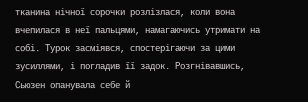тканина нічної сорочки розлізлася, коли вона вчепилася в неї пальцями, намагаючись утримати на собі. Турок засміявся, спостерігаючи за цими зусиллями, і погладив її задок. Розгнівавшись, Сьюзен опанувала себе й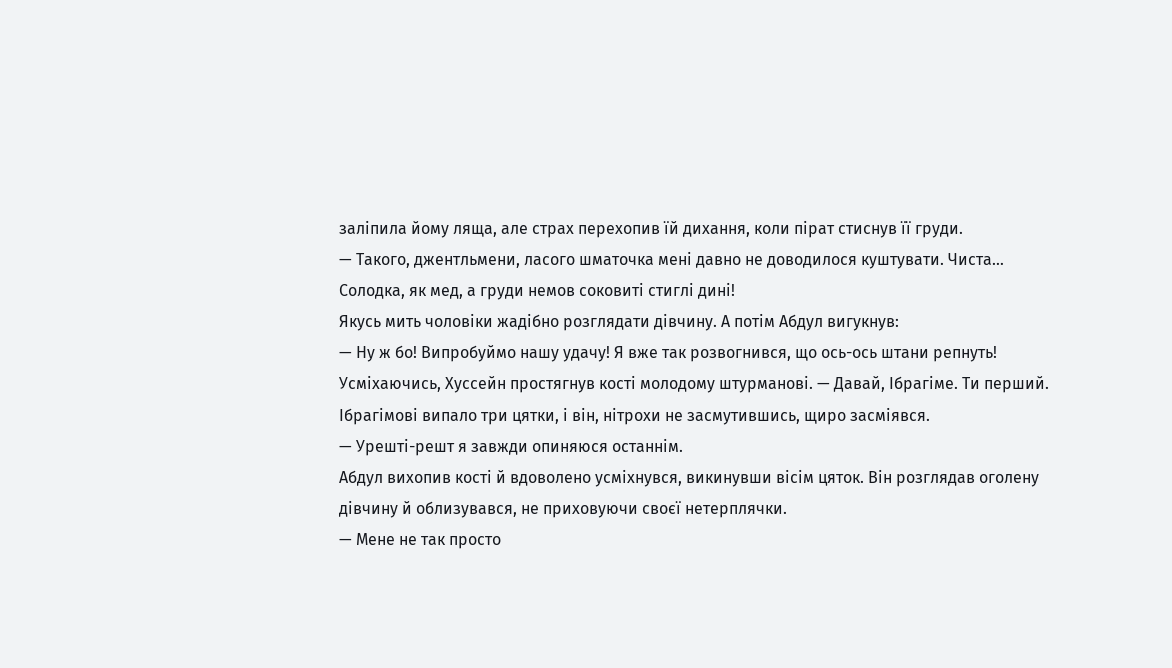заліпила йому ляща, але страх перехопив їй дихання, коли пірат стиснув її груди.
— Такого, джентльмени, ласого шматочка мені давно не доводилося куштувати. Чиста… Солодка, як мед, а груди немов соковиті стиглі дині!
Якусь мить чоловіки жадібно розглядати дівчину. А потім Абдул вигукнув:
— Ну ж бо! Випробуймо нашу удачу! Я вже так розвогнився, що ось-ось штани репнуть!
Усміхаючись, Хуссейн простягнув кості молодому штурманові. — Давай, Ібрагіме. Ти перший.
Ібрагімові випало три цятки, і він, нітрохи не засмутившись, щиро засміявся.
— Урешті-решт я завжди опиняюся останнім.
Абдул вихопив кості й вдоволено усміхнувся, викинувши вісім цяток. Він розглядав оголену дівчину й облизувався, не приховуючи своєї нетерплячки.
— Мене не так просто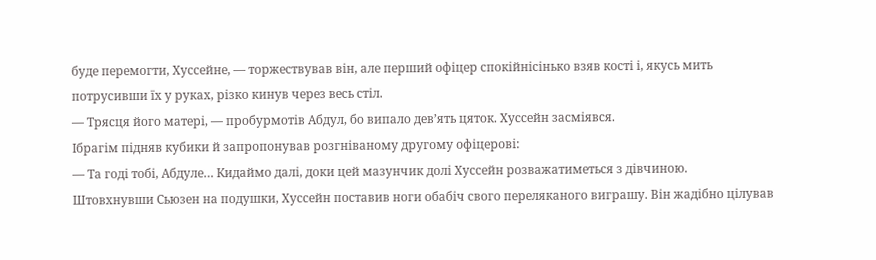буде перемогти, Хуссейне, — торжествував він, але перший офіцер спокійнісінько взяв кості і, якусь мить потрусивши їх у руках, різко кинув через весь стіл.
— Трясця його матері, — пробурмотів Абдул, бо випало дев’ять цяток. Хуссейн засміявся.
Ібрагім підняв кубики й запропонував розгніваному другому офіцерові:
— Та годі тобі, Абдуле… Кидаймо далі, доки цей мазунчик долі Хуссейн розважатиметься з дівчиною.
Штовхнувши Сьюзен на подушки, Хуссейн поставив ноги обабіч свого переляканого виграшу. Він жадібно цілував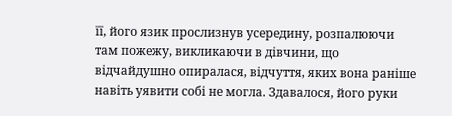її, його язик прослизнув усередину, розпалюючи там пожежу, викликаючи в дівчини, що відчайдушно опиралася, відчуття, яких вона раніше навіть уявити собі не могла. Здавалося, його руки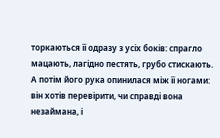торкаються її одразу з усіх боків: спрагло мацають, лагідно пестять, грубо стискають. А потім його рука опинилася між її ногами: він хотів перевірити, чи справді вона незаймана, і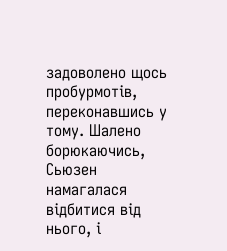задоволено щось пробурмотів, переконавшись у тому. Шалено борюкаючись, Сьюзен намагалася відбитися від нього, і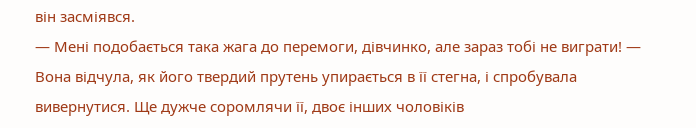він засміявся.
— Мені подобається така жага до перемоги, дівчинко, але зараз тобі не виграти! — Вона відчула, як його твердий прутень упирається в її стегна, і спробувала вивернутися. Ще дужче соромлячи її, двоє інших чоловіків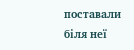поставали біля неї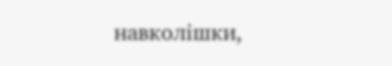навколішки,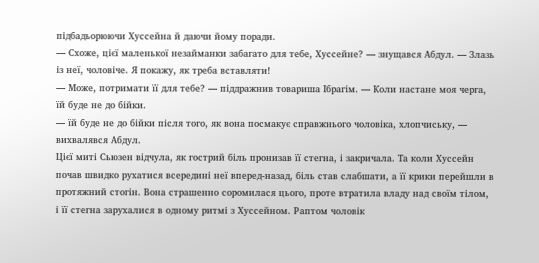підбадьорюючи Хуссейна й даючи йому поради.
— Схоже, цієї маленької незайманки забагато для тебе, Хуссейне? — знущався Абдул. — Злазь із неї, чоловіче. Я покажу, як треба вставляти!
— Може, потримати її для тебе? — піддражнив товариша Ібрагім. — Коли настане моя черга, їй буде не до бійки.
— їй буде не до бійки після того, як вона посмакує справжнього чоловіка, хлопчиську, — вихвалявся Абдул.
Цієї миті Сьюзен відчула, як гострий біль пронизав її стегна, і закричала. Та коли Хуссейн почав швидко рухатися всередині неї вперед-назад, біль став слабшати, а її крики перейшли в протяжний стогін. Вона страшенно соромилася цього, проте втратила владу над своїм тілом, і її стегна зарухалися в одному ритмі з Хуссейном. Раптом чоловік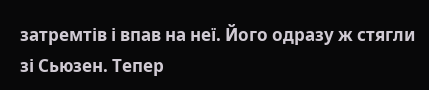затремтів і впав на неї. Його одразу ж стягли зі Сьюзен. Тепер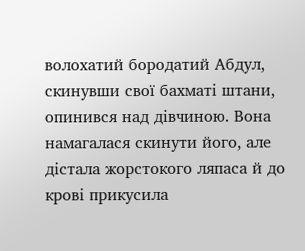волохатий бородатий Абдул, скинувши свої бахматі штани, опинився над дівчиною. Вона намагалася скинути його, але дістала жорстокого ляпаса й до крові прикусила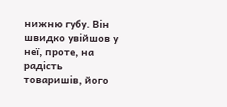нижню губу. Він швидко увійшов у неї, проте, на радість товаришів, його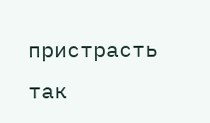пристрасть так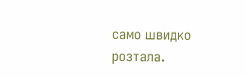само швидко розтала.